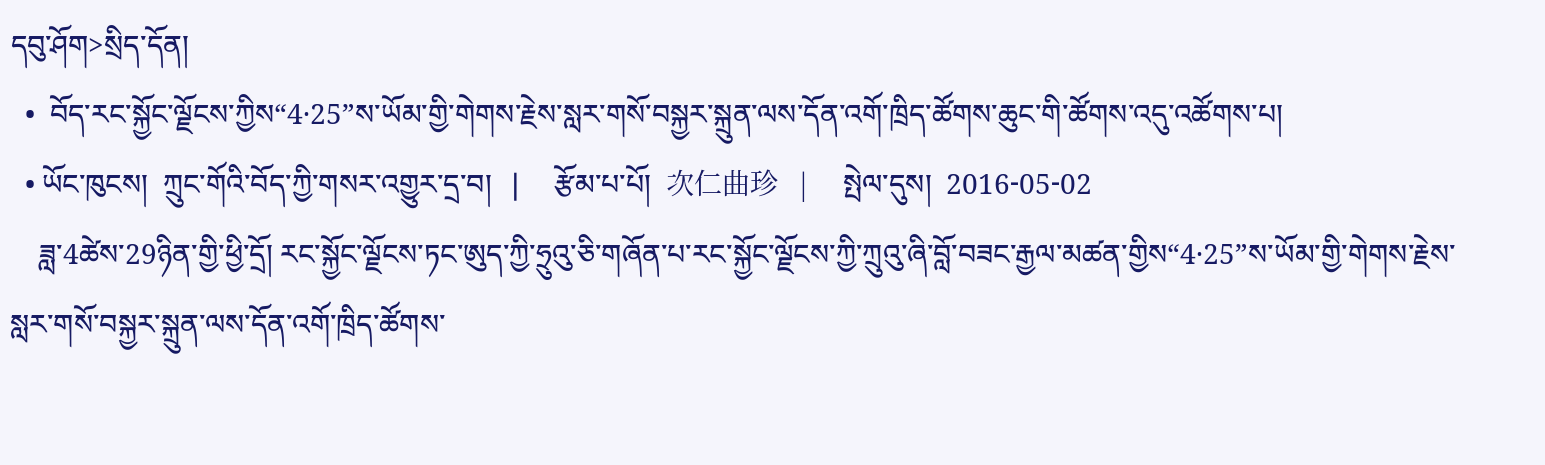དབུ་ཤོག>སྲིད་དོན།
  •  བོད་རང་སྐྱོང་ལྗོངས་ཀྱིས“4·25”ས་ཡོམ་གྱི་གེགས་རྗེས་སླར་གསོ་བསྐྱར་སྐྲུན་ལས་དོན་འགོ་ཁྲིད་ཚོགས་ཆུང་གི་ཚོགས་འདུ་འཚོགས་པ།
  • ཡོང་ཁུངས།  ཀྲུང་གོའི་བོད་ཀྱི་གསར་འགྱུར་དྲ་བ།   |     རྩོམ་པ་པོ།  次仁曲珍   |     སྤེལ་དུས།  2016-05-02
    ཟླ་4ཚེས་29ཉིན་གྱི་ཕྱི་དྲོ། རང་སྐྱོང་ལྗོངས་ཏང་ཨུད་ཀྱི་ཧྲུའུ་ཅི་གཞོན་པ་རང་སྐྱོང་ལྗོངས་ཀྱི་ཀྲུའུ་ཞི་བློ་བཟང་རྒྱལ་མཚན་གྱིས“4·25”ས་ཡོམ་གྱི་གེགས་རྗེས་སླར་གསོ་བསྐྱར་སྐྲུན་ལས་དོན་འགོ་ཁྲིད་ཚོགས་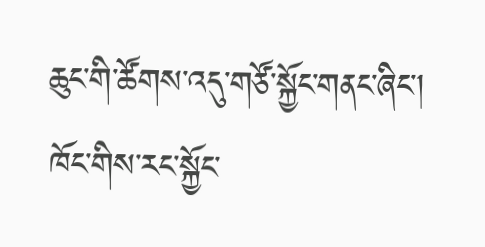ཆུང་གི་ཚོགས་འདུ་གཙོ་སྐྱོང་གནང་ཞིང་། ཁོང་གིས་རང་སྐྱོང་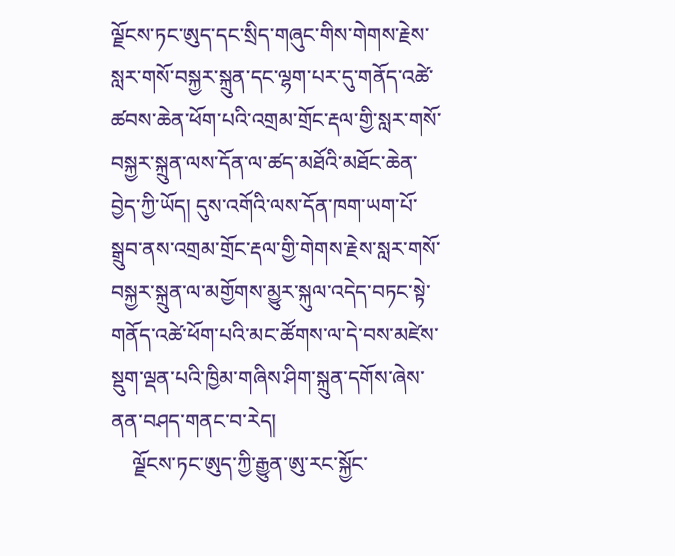ལྗོངས་ཏང་ཨུད་དང་སྲིད་གཞུང་གིས་གེགས་རྗེས་སླར་གསོ་བསྐྱར་སྐྲུན་དང་ལྷག་པར་དུ་གནོད་འཚེ་ཚབས་ཆེན་ཕོག་པའི་འགྲམ་གྲོང་རྡལ་གྱི་སླར་གསོ་བསྐྱར་སྐྲུན་ལས་དོན་ལ་ཚད་མཐོའི་མཐོང་ཆེན་བྱེད་ཀྱི་ཡོད། དུས་འགོའི་ལས་དོན་ཁག་ཡག་པོ་སྒྲུབ་ནས་འགྲམ་གྲོང་རྡལ་གྱི་གེགས་རྗེས་སླར་གསོ་བསྐྱར་སྐྲུན་ལ་མགྱོགས་མྱུར་སྐུལ་འདེད་བཏང་སྟེ་གནོད་འཚེ་ཕོག་པའི་མང་ཚོགས་ལ་དེ་བས་མཛེས་སྡུག་ལྡན་པའི་ཁྱིམ་གཞིས་ཤིག་སྐྲུན་དགོས་ཞེས་ནན་བཤད་གནང་བ་རེད།
    ལྗོངས་ཏང་ཨུད་ཀྱི་རྒྱུན་ཨུ་རང་སྐྱོང་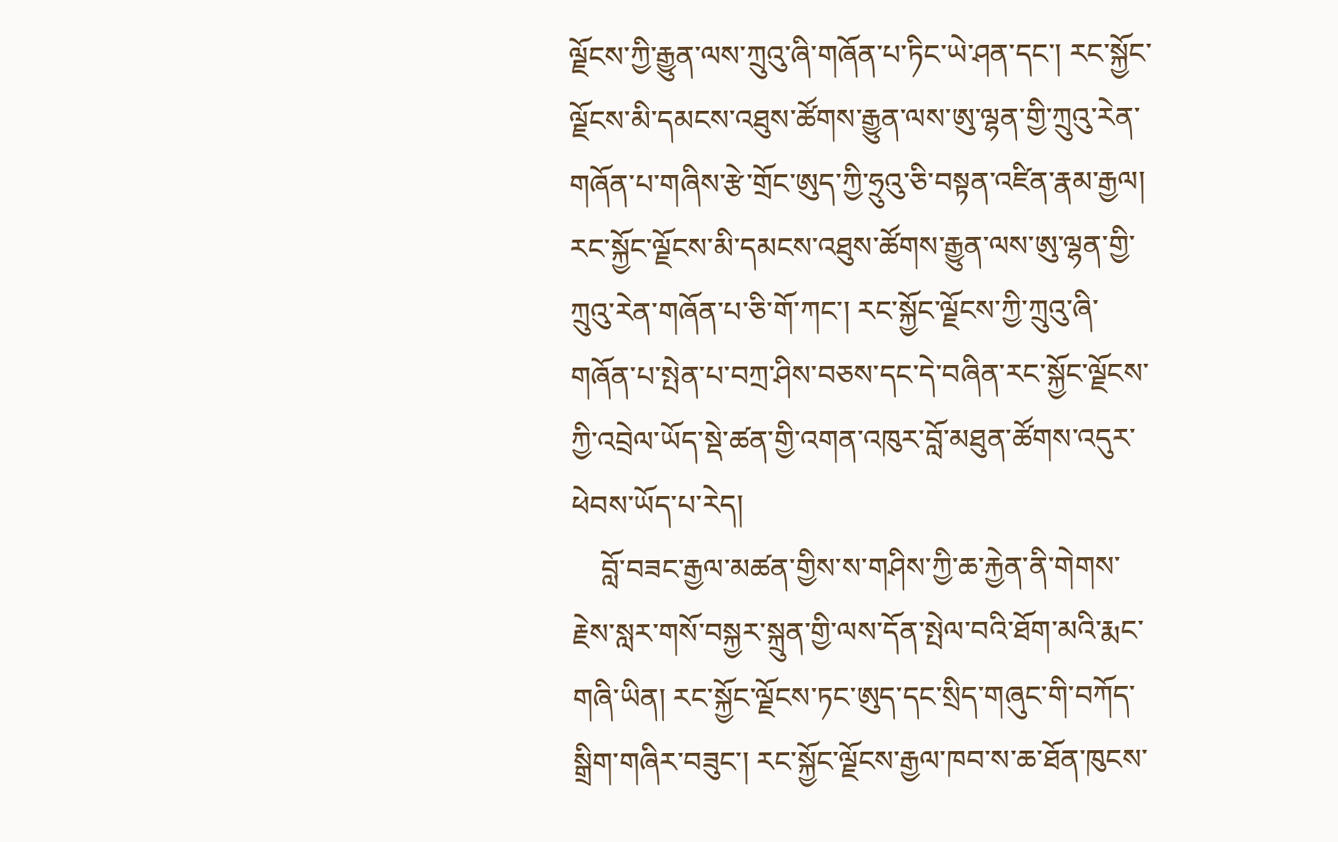ལྗོངས་ཀྱི་རྒྱུན་ལས་ཀྲུའུ་ཞི་གཞོན་པ་ཏིང་ཡེ་ཤན་དང་། རང་སྐྱོང་ལྗོངས་མི་དམངས་འཐུས་ཚོགས་རྒྱུན་ལས་ཨུ་ལྷན་གྱི་ཀྲུའུ་རེན་གཞོན་པ་གཞིས་རྩེ་གྲོང་ཨུད་ཀྱི་ཧྲུའུ་ཅི་བསྟན་འཛིན་རྣམ་རྒྱལ། རང་སྐྱོང་ལྗོངས་མི་དམངས་འཐུས་ཚོགས་རྒྱུན་ལས་ཨུ་ལྷན་གྱི་ཀྲུའུ་རེན་གཞོན་པ་ཅི་གོ་ཀང་། རང་སྐྱོང་ལྗོངས་ཀྱི་ཀྲུའུ་ཞི་གཞོན་པ་སྤེན་པ་བཀྲ་ཤིས་བཅས་དང་དེ་བཞིན་རང་སྐྱོང་ལྗོངས་ཀྱི་འབྲེལ་ཡོད་སྡེ་ཚན་གྱི་འགན་འཁུར་བློ་མཐུན་ཚོགས་འདུར་ཕེབས་ཡོད་པ་རེད།
    བློ་བཟང་རྒྱལ་མཚན་གྱིས་ས་གཤིས་ཀྱི་ཆ་རྐྱེན་ནི་གེགས་རྗེས་སླར་གསོ་བསྐྱར་སྐྲུན་གྱི་ལས་དོན་སྤེལ་བའི་ཐོག་མའི་རྨང་གཞི་ཡིན། རང་སྐྱོང་ལྗོངས་ཏང་ཨུད་དང་སྲིད་གཞུང་གི་བཀོད་སྒྲིག་གཞིར་བཟུང་། རང་སྐྱོང་ལྗོངས་རྒྱལ་ཁབ་ས་ཆ་ཐོན་ཁུངས་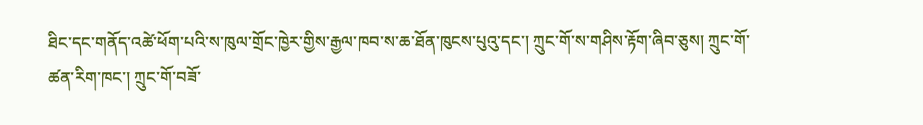ཐིང་དང་གནོད་འཚེ་ཕོག་པའི་ས་ཁུལ་གྲོང་ཁྱེར་གྱིས་རྒྱལ་ཁབ་ས་ཆ་ཐོན་ཁུངས་པུའུ་དང་། ཀྲུང་གོ་ས་གཤིས་རྟོག་ཞིབ་ཅུས། ཀྲུང་གོ་ཚན་རིག་ཁང་། ཀྲུང་གོ་བཟོ་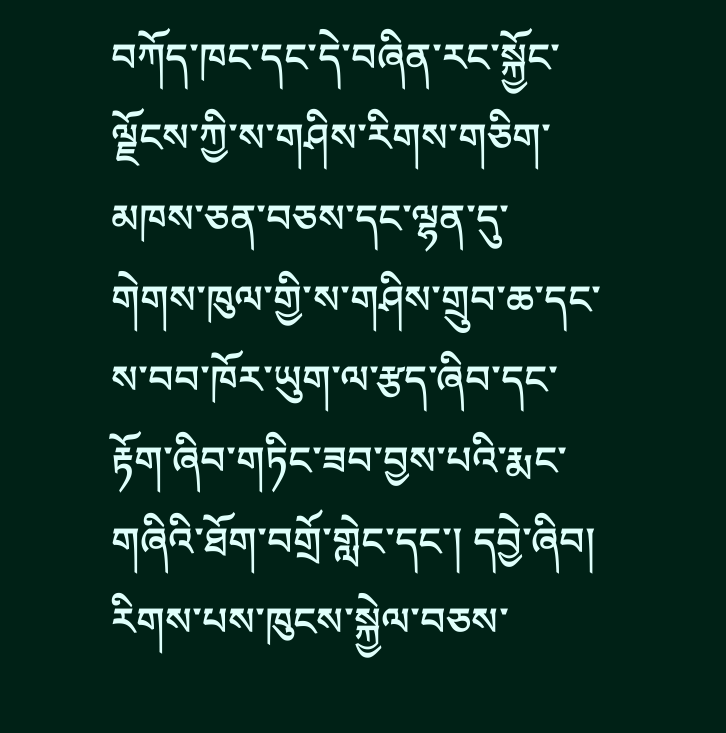བཀོད་ཁང་དང་དེ་བཞིན་རང་སྐྱོང་ལྗོངས་ཀྱི་ས་གཤིས་རིགས་གཅིག་མཁས་ཅན་བཅས་དང་ལྷན་དུ་གེགས་ཁུལ་གྱི་ས་གཤིས་གྲུབ་ཆ་དང་ས་བབ་ཁོར་ཡུག་ལ་རྩད་ཞིབ་དང་རྟོག་ཞིབ་གཏིང་ཟབ་བྱས་པའི་རྨང་གཞིའི་ཐོག་བགྲོ་གླེང་དང་། དབྱེ་ཞིབ། རིགས་པས་ཁུངས་སྐྱེལ་བཅས་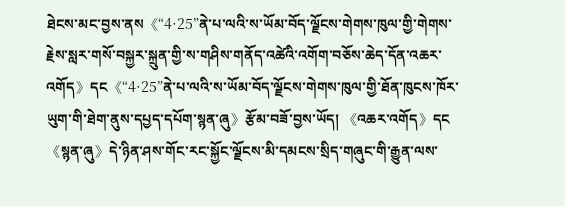ཐེངས་མང་བྱས་ནས《“4·25”ནེ་པ་ལའི་ས་ཡོམ་བོད་ལྗོངས་གེགས་ཁུལ་གྱི་གེགས་རྗེས་སླར་གསོ་བསྐྱར་སྐྲུན་གྱི་ས་གཤིས་གནོད་འཚེའི་འགོག་བཅོས་ཆེད་དོན་འཆར་འགོད》དང《“4·25”ནེ་པ་ལའི་ས་ཡོམ་བོད་ལྗོངས་གེགས་ཁུལ་གྱི་ཐོན་ཁུངས་ཁོར་ཡུག་གི་ཐེག་ནུས་དཔྱད་དཔོག་སྙན་ཞུ》རྩོམ་བཟོ་བྱས་ཡོད། 《འཆར་འགོད》དང《སྙན་ཞུ》དེ་ཉིན་ཤས་གོང་རང་སྐྱོང་ལྗོངས་མི་དམངས་སྲིད་གཞུང་གི་རྒྱུན་ལས་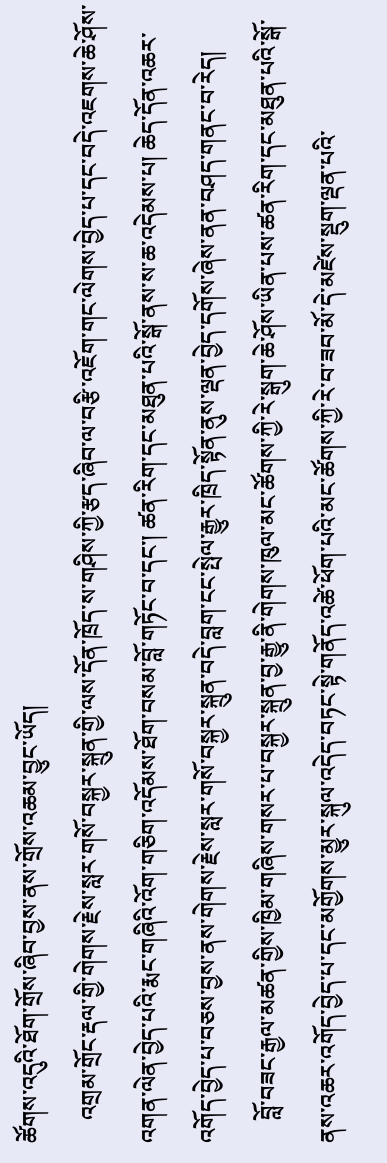ཚོགས་འདུའི་ཐོག་གྲོས་ཞིབ་བྱས་ནས་གྲོས་འཆམ་བྱུང་ཡོད།
    འགྲམ་གྲོང་རྡལ་གྱི་གེགས་རྗེས་སླར་གསོ་བསྐྱར་སྐྲུན་གྱི་ལས་དོན་ཁྲོད་ས་གཤིས་ཀྱི་རྩད་ཞིབ་ལ་བརྩི་འཇོག་གང་ལེགས་བྱེད་པ་དང་བདེ་འཇགས་ཆེ་ཤོས་འགན་ལེན་བྱེད་པའི་རྨང་གཞིའི་འོག་གཅིག་འདོམས་ཐོག་བསམ་བློ་གཏོང་བ་དང་། ཚན་རིག་དང་མཐུན་པའི་སྒོ་ནས་ས་ཆ་འདེམས་པ། ཆེད་དོན་འཆར་འགོད་བྱེད་པ་བཅས་བྱས་ནས་གེགས་རྗེས་སླར་གསོ་བསྐྱར་སྐྲུན་བདེ་བླག་ངང་སྤེལ་རྒྱུར་ཁྲིད་སྟོན་ནུས་ལྡན་བྱེད་དགོས་ཞེས་ནན་བཤད་གནང་བ་རེད།
    བློ་བཟང་རྒྱལ་མཚན་གྱིས་ཁྱིམ་གཞིས་གསར་པ་བསྐྱར་སྐྲུན་བྱ་རྒྱུ་ནི་གེགས་ཁུལ་མང་ཚོགས་ཀྱི་རེ་སྒུག་ཆེ་ཤོས་ཡིན་པས་ཚན་རིག་དང་མཐུན་པའི་སྒོ་ནས་འཆར་འགོད་བྱེད་པ་དང་མགྱོགས་མྱུར་སྐུལ་འདེད་བཏང་སྟེ་གནོད་འཚེ་ཕོག་པའི་མང་ཚོགས་ཀྱི་རེ་བ་ཟབ་མོ་དེ་མཛེས་སྡུག་ལྡན་པའི་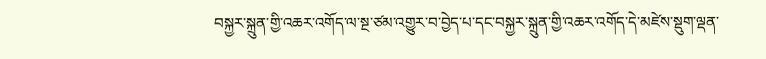བསྐྱར་སྐྲུན་གྱི་འཆར་འགོད་ལ་སྔ་ཙམ་འགྱུར་བ་བྱེད་པ་དང་བསྐྱར་སྐྲུན་གྱི་འཆར་འགོད་དེ་མཛེས་སྡུག་ལྡན་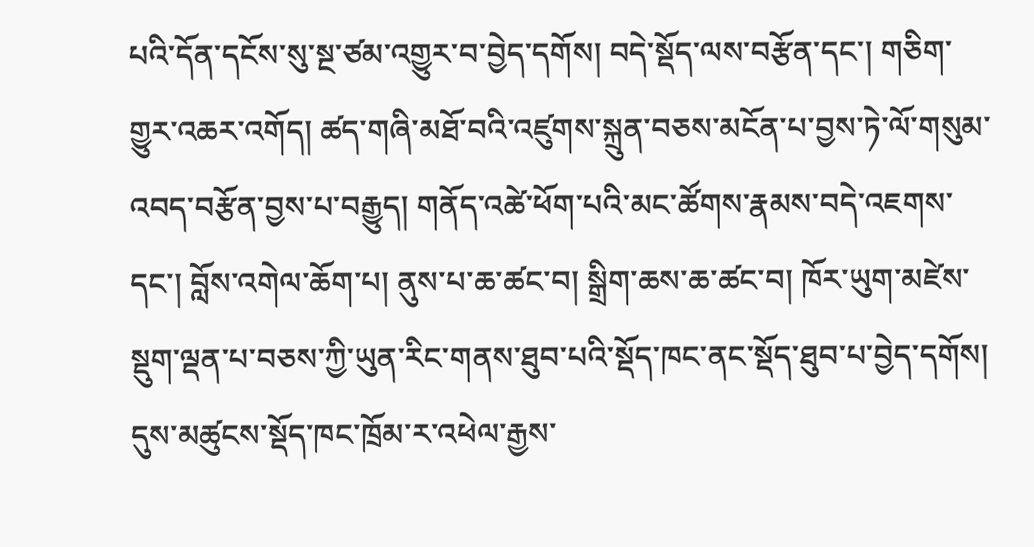པའི་དོན་དངོས་སུ་སྔ་ཙམ་འགྱུར་བ་བྱེད་དགོས། བདེ་སྡོད་ལས་བརྩོན་དང་། གཅིག་གྱུར་འཆར་འགོད། ཚད་གཞི་མཐོ་བའི་འཛུགས་སྐྲུན་བཅས་མངོན་པ་བྱས་ཏེ་ལོ་གསུམ་འབད་བརྩོན་བྱས་པ་བརྒྱུད། གནོད་འཚེ་ཕོག་པའི་མང་ཚོགས་རྣམས་བདེ་འཇགས་དང་། བློས་འགེལ་ཆོག་པ། ནུས་པ་ཆ་ཚང་བ། སྒྲིག་ཆས་ཆ་ཚང་བ། ཁོར་ཡུག་མཛེས་སྡུག་ལྡན་པ་བཅས་ཀྱི་ཡུན་རིང་གནས་ཐུབ་པའི་སྡོད་ཁང་ནང་སྡོད་ཐུབ་པ་བྱེད་དགོས། དུས་མཚུངས་སྡོད་ཁང་ཁྲོམ་ར་འཕེལ་རྒྱས་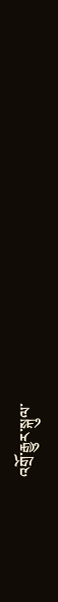འགྲོ་རྒྱུར་སྐུལ་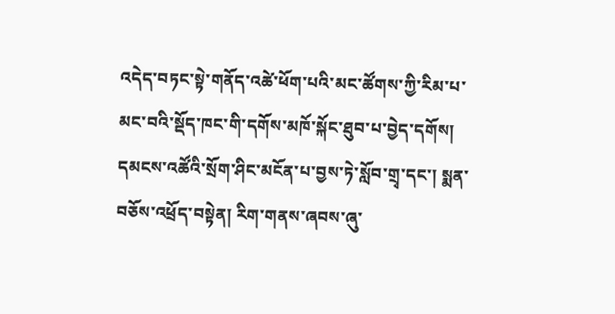འདེད་བཏང་སྟེ་གནོད་འཚེ་ཕོག་པའི་མང་ཚོགས་ཀྱི་རིམ་པ་མང་བའི་སྡོད་ཁང་གི་དགོས་མཁོ་སྐོང་ཐུབ་པ་བྱེད་དགོས། དམངས་འཚོའི་སྲོག་ཤིང་མངོན་པ་བྱས་ཏེ་སློབ་གྲྭ་དང་། སྨན་བཅོས་འཕྲོད་བསྟེན། རིག་གནས་ཞབས་ཞུ་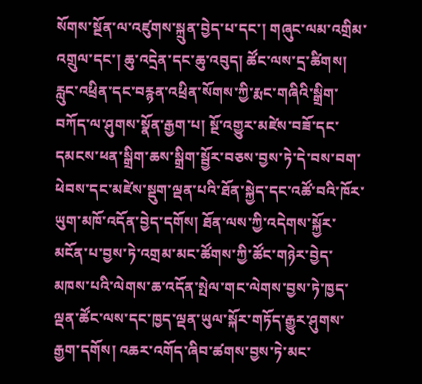སོགས་སྔོན་ལ་འཛུགས་སྐྲུན་བྱེད་པ་དང་། གཞུང་ལམ་འགྲིམ་འགྲུལ་དང་། ཆུ་འདྲེན་དང་ཆུ་འབུད། ཚོང་ལས་དྲ་ཚིགས། རླུང་འཕྲིན་དང་བརྙན་འཕྲིན་སོགས་ཀྱི་རྨང་གཞིའི་སྒྲིག་བཀོད་ལ་ཤུགས་སྣོན་རྒྱག་པ། སྔོ་འགྱུར་མཛེས་བཟོ་དང་དམངས་ཕན་སྒྲིག་ཆས་སྒྲིག་སྦྱོར་བཅས་བྱས་ཏེ་དེ་བས་བག་ཕེབས་དང་མཛེས་སྡུག་ལྡན་པའི་ཐོན་སྐྱེད་དང་འཚོ་བའི་ཁོར་ཡུག་མཁོ་འདོན་བྱེད་དགོས། ཐོན་ལས་ཀྱི་འདེགས་སྐྱོར་མངོན་པ་བྱས་ཏེ་འགྲམ་མང་ཚོགས་ཀྱི་ཚོང་གཉེར་བྱེད་མཁས་པའི་ལེགས་ཆ་འདོན་སྤེལ་གང་ལེགས་བྱས་ཏེ་ཁྱད་ལྡན་ཚོང་ལས་དང་ཁྱད་ལྡན་ཡུལ་སྐོར་གཏོད་རྒྱུར་ཤུགས་རྒྱག་དགོས། འཆར་འགོད་ཞིབ་ཚགས་བྱས་ཏེ་མང་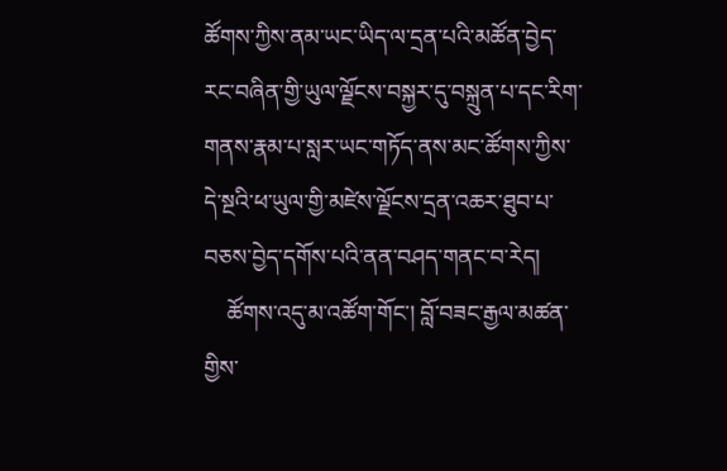ཚོགས་ཀྱིས་ནམ་ཡང་ཡིད་ལ་དྲན་པའི་མཚོན་བྱེད་རང་བཞིན་གྱི་ཡུལ་ལྗོངས་བསྐྱར་དུ་བསྐྲུན་པ་དང་རིག་གནས་རྣམ་པ་སླར་ཡང་གཏོད་ནས་མང་ཚོགས་ཀྱིས་དེ་སྔའི་ཕ་ཡུལ་གྱི་མཛེས་ལྗོངས་དྲན་འཆར་ཐུབ་པ་བཅས་བྱེད་དགོས་པའི་ནན་བཤད་གནང་བ་རེད།
    ཚོགས་འདུ་མ་འཚོག་གོང་། བློ་བཟང་རྒྱལ་མཚན་གྱིས་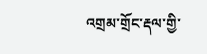འགྲམ་གྲོང་རྡལ་གྱི་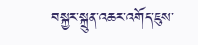བསྐྱར་སྐྲུན་འཆར་འགོད་ཇུས་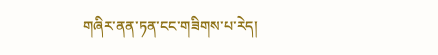གཞིར་ནན་ཏན་ངང་གཟིགས་པ་རེད།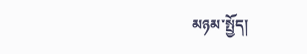མཉམ་སྤྱོད།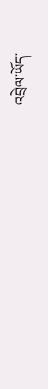འབྲེལ་ཡོད་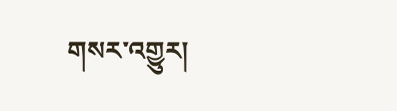གསར་འགྱུར།